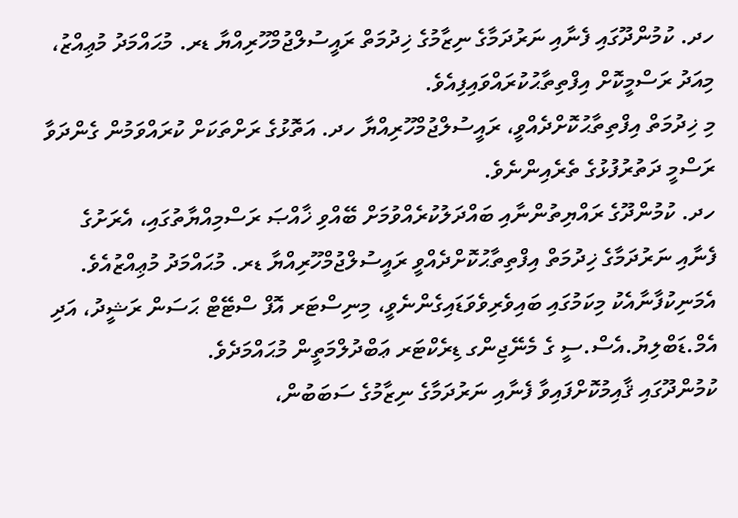ހދ. ކުމުންދޫގައި ފެނާއި ނަރުދަމާގެ ނިޒާމުގެ ޚިދުމަތް ރައީސުލްޖުމްހޫރިއްޔާ ޑރ. މުޙައްމަދު މުޢިއްޒު، މިއަދު ރަސްމީކޮށް އިފްތިތާޙުކުރައްވައިފިއެވެ.
މި ޚިދުމަތް އިފްތިތާޙުކޮށްދެއްވީ، ރައީސުލްޖުމްހޫރިއްޔާ ހދ. އަތޮޅުގެ ރަށްތަކަށް ކުރައްވަމުން ގެންދަވާ ރަސްމީ ދަތުރުފުޅުގެ ތެރެއިންނެވެ.
ހދ. ކުމުންދޫގެ ރައްޔިތުންނާއި ބައްދަލުކުރެއްވުމަށް ބޭއްވި ޚާއްޞަ ރަސްމިއްޔާތުގައި، އެރަށުގެ ފެނާއި ނަރުދަމާގެ ޚިދުމަތް އިފްތިތާޙުކޮށްދެއްވީ ރައީސުލްޖުމްހޫރިއްޔާ ޑރ. މުޙައްމަދު މުޢިއްޒުއެވެ. އެމަނިކުފާނާއެކު މިކަމުގައި ބައިވެރިވެވަޑައިގެންނެވީ، މިނިސްޓަރ އޮފް ސްޓޭޓް ޙަސަން ރަޝީދު، އަދި އެމް.ޑަބްލިޔު.އެސް.ސީ ގެ މެނޭޖިންގ ޑިރެކްޓަރ ޢަބްދުލްމަތީން މުޙައްމަދެވެ.
ކުމުންދޫގައި ޤާއިމުކޮށްފައިވާ ފެނާއި ނަރުދަމާގެ ނިޒާމުގެ ސަބަބުން،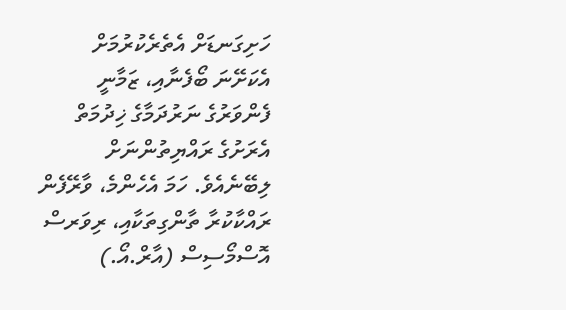ހަށިގަނޑަށް އެތެރެކުރުމަށް އެކަށޭނަ ބޯފެނާއި، ޒަމާނީ ފެންވަރުގެ ނަރުދަމާގެ ޚިދުމަތް އެރަށުގެ ރައްޔިތުންނަށް ލިބޭނެއެވެ. ހަމަ އެހެންމެ، ވާރޭފެން ރައްކާކުރާ ތާންގިތަކާއި، ރިވަރސް އޮސްމޯސިސް (އާރް.އޯ.)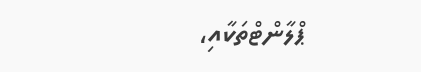ޕްލާންޓްތަކާއި،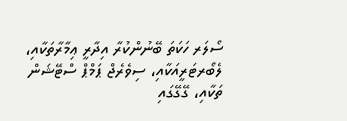ސޯލަރ ހަކަތަ ބޭނުންކުރާ އިދާރީ ޢިމާރާތަކާއި، ލެބޯރޓަރީއަކާއި، ސިވެރެޖް ޕަމްޕް ސްޓޭޝަން ތަކާއި، ގޭގޭގައި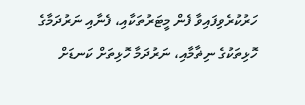ހަރުކުރެވިފައިވާ ފެން މީޓަރުތަކާއި، ފެނާއި ނަރުދަމާގެ ހޮޅިތަކުގެ ނިޡާމާއި، ނަރުދަމާ ހޮޅިތަށް ކަނޑަށް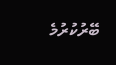ބޭރުކުރުމެ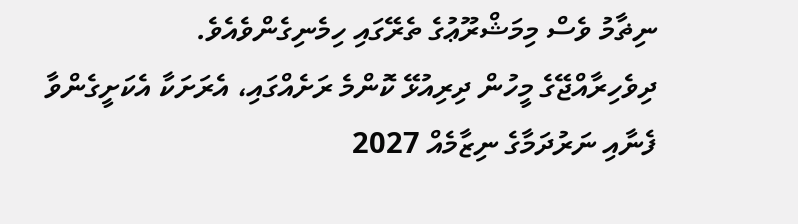ނިޡާމު ވެސް މިމަޝްރޫޢުގެ ތެރޭގައި ހިމެނިގެންވެއެވެ.
ދިވެހިރާއްޖޭގެ މީހުން ދިރިއުޅޭ ކޮންމެ ރަށެއްގައި، އެރަށަކާ އެކަށީގެންވާ ފެނާއި ނަރުދަމާގެ ނިޒާމެއް 2027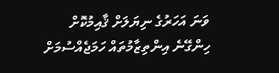ވަނަ އަހަރުގެ ނިޔަލަށް ޤާއިމުކޮށް ހިންގޭނެ އިންތިޒާމުތައް ހަމަޖެއްސުމަށް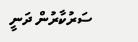ސަރުކާރުން ދަނީ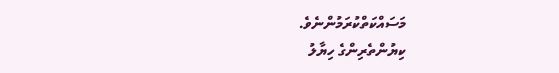މަސައްކަތްކުރަމުންނެވެ.
ކިޔުންތެރިންގެ ހިޔާލު